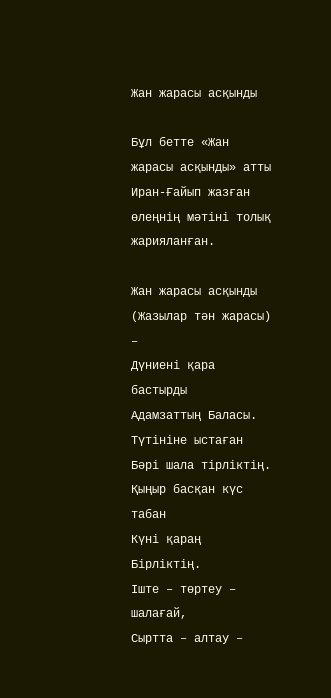Жан жарасы асқынды

Бұл бетте «Жан жарасы асқынды» атты Иран-Ғайып жазған өлеңнің мәтіні толық жарияланған.

Жан жарасы асқынды
(Жазылар тән жарасы) –
Дүниені қара бастырды
Адамзаттың Баласы.
Түтініне ыстаған
Бәрі шала тірліктің.
Қыңыр басқан күс табан
Күні қараң Бірліктің.
Іште – төртеу – шалағай,
Сыртта – алтау –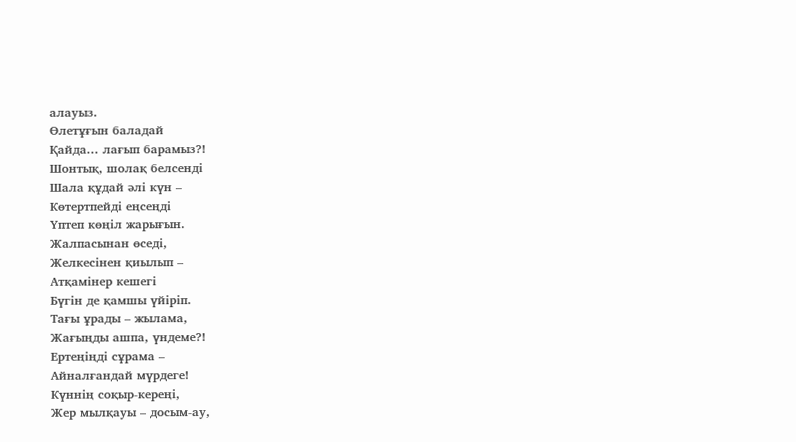алауыз.
Өлетұғын баладай
Қайда... лағып барамыз?!
Шонтық, шолақ белсенді
Шала құдай әлі күн –
Көтертпейді еңсеңді
Үптеп көңіл жарығын.
Жалпасынан өседі,
Желкесінен қиылып –
Атқамінер кешегі
Бүгін де қамшы үйіріп.
Тағы ұрады – жылама,
Жағыңды ашпа, үндеме?!
Ертеңіңді сұрама –
Айналғандай мүрдеге!
Күннің соқыр-кереңі,
Жер мылқауы – досым-ау,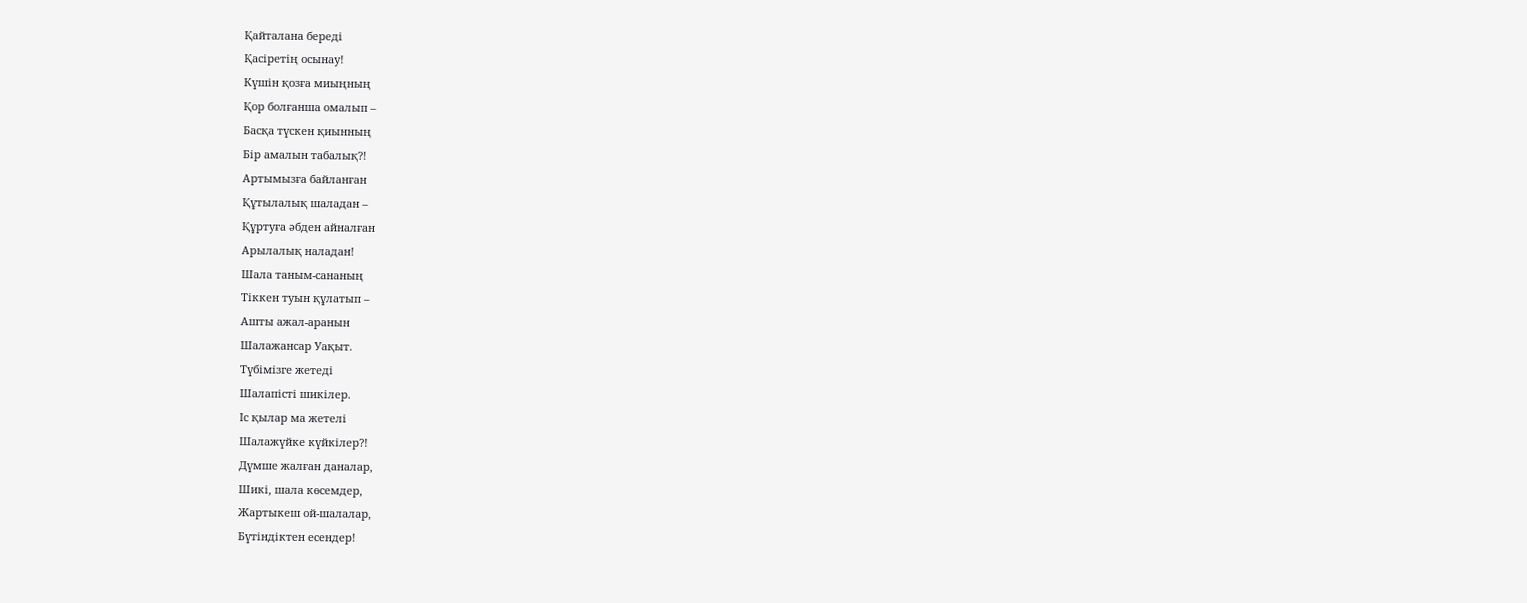Қайталана береді
Қасіретің осынау!
Күшін қозға миыңның
Қор болғанша омалып –
Басқа түскен қиынның
Бір амалын табалық?!
Артымызға байланған
Құтылалық шаладан –
Құртуға әбден айналған
Арылалық наладан!
Шала таным-сананың
Тіккен туын құлатып –
Ашты ажал-аранын
Шалажансар Уақыт.
Түбімізге жетеді
Шалапісті шикілер.
Іс қылар ма жетелі
Шалажүйке күйкілер?!
Дүмше жалған даналар,
Шикі, шала көсемдер,
Жартыкеш ой-шалалар,
Бүтіндіктен есендер!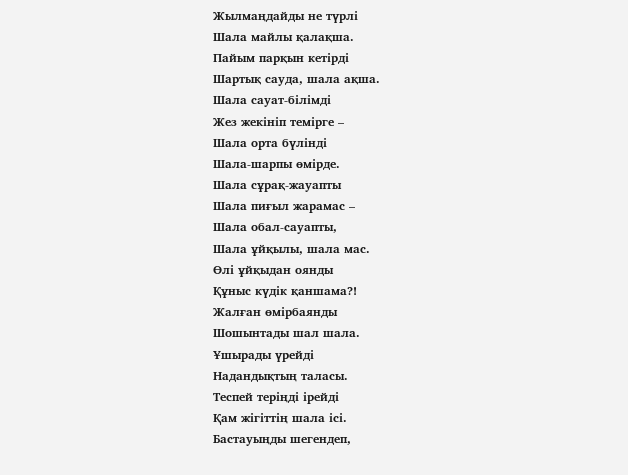Жылмаңдайды не түрлі
Шала майлы қалақша.
Пайым парқын кетірді
Шартық сауда, шала ақша.
Шала сауат-білімді
Жез жекініп темірге –
Шала орта бүлінді
Шала-шарпы өмірде.
Шала сұрақ-жауапты
Шала пиғыл жарамас –
Шала обал-сауапты,
Шала ұйқылы, шала мас.
Өлі ұйқыдан оянды
Құныс күдік қаншама?!
Жалған өмірбаянды
Шошынтады шал шала.
Ұшырады үрейді
Надандықтың таласы.
Теспей теріңді ірейді
Қам жігіттің шала ісі.
Бастауыңды шегендеп,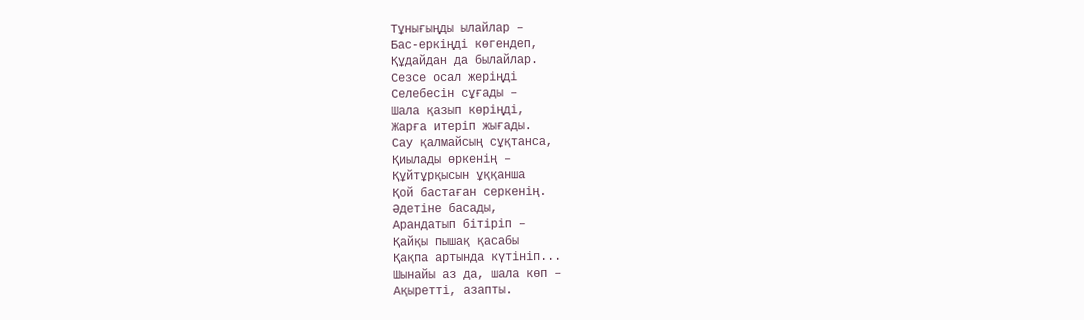Тұнығыңды ылайлар –
Бас-еркіңді көгендеп,
Құдайдан да былайлар.
Сезсе осал жеріңді
Селебесін сұғады –
Шала қазып көріңді,
Жарға итеріп жығады.
Сау қалмайсың сұқтанса,
Қиылады өркенің –
Құйтұрқысын ұққанша
Қой бастаған серкенің.
Әдетіне басады,
Арандатып бітіріп –
Қайқы пышақ қасабы
Қақпа артында күтініп...
Шынайы аз да, шала көп –
Ақыретті, азапты.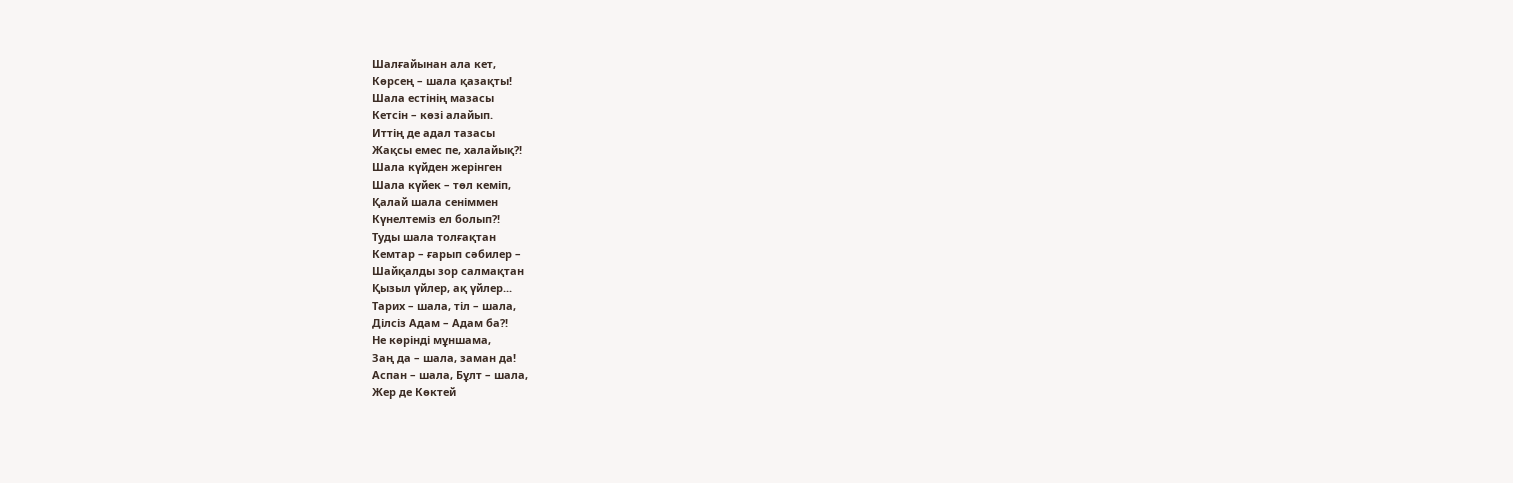Шалғайынан ала кет,
Көрсең – шала қазақты!
Шала естінің мазасы
Кетсін – көзі алайып.
Иттің де адал тазасы
Жақсы емес пе, халайық?!
Шала күйден жерінген
Шала күйек – төл кеміп,
Қалай шала сеніммен
Күнелтеміз ел болып?!
Туды шала толғақтан
Кемтар – ғарып сәбилер –
Шайқалды зор салмақтан
Қызыл үйлер, ақ үйлер...
Тарих – шала, тіл – шала,
Ділсіз Адам – Адам ба?!
Не көрінді мұншама,
Заң да – шала, заман да!
Аспан – шала, Бұлт – шала,
Жер де Көктей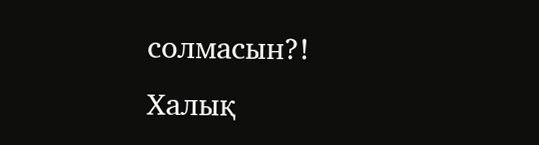солмасын?!
Халық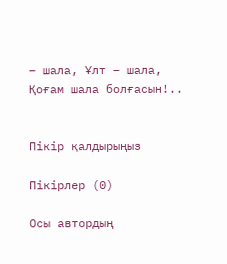– шала, Ұлт – шала,
Қоғам шала болғасын!..


Пікір қалдырыңыз

Пікірлер (0)

Осы автордың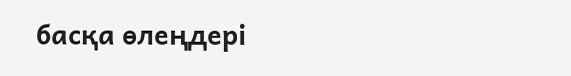басқа өлеңдері